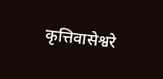कृत्तिवासेश्वरे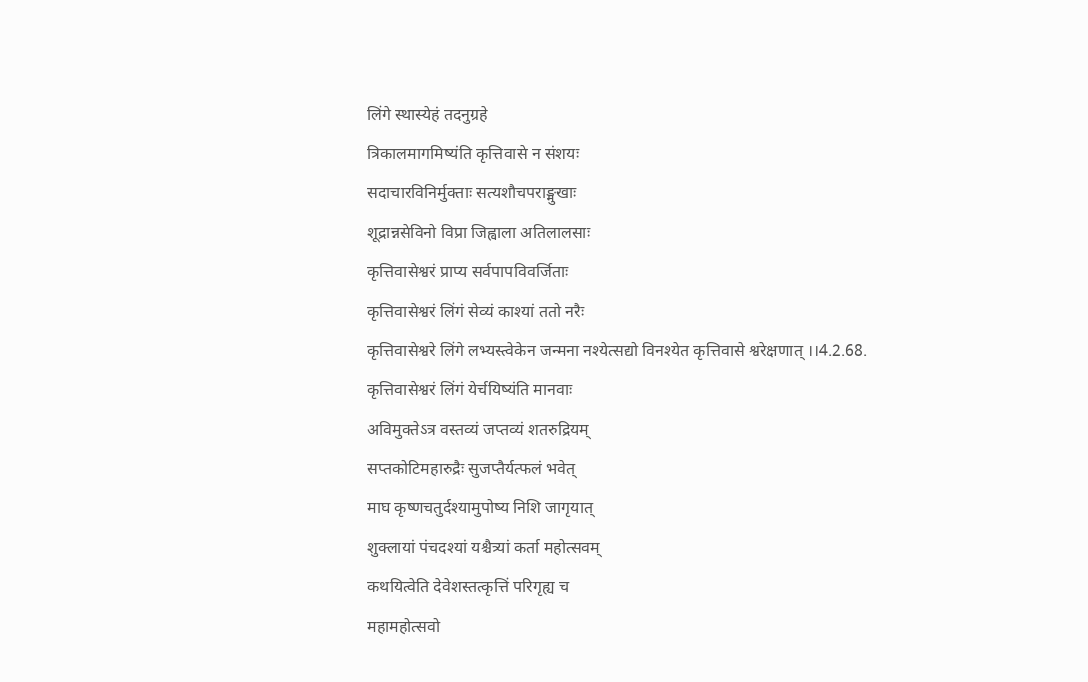लिंगे स्थास्येहं तदनुग्रहे
त्रिकालमागमिष्यंति कृत्तिवासे न संशयः
सदाचारविनिर्मुक्ताः सत्यशौचपराङ्मुखाः
शूद्रान्नसेविनो विप्रा जिह्वाला अतिलालसाः
कृत्तिवासेश्वरं प्राप्य सर्वपापविवर्जिताः
कृत्तिवासेश्वरं लिंगं सेव्यं काश्यां ततो नरैः
कृत्तिवासेश्वरे लिंगे लभ्यस्त्वेकेन जन्मना नश्येत्सद्यो विनश्येत कृत्तिवासे श्वरेक्षणात् ।।4.2.68.
कृत्तिवासेश्वरं लिंगं येर्चयिष्यंति मानवाः
अविमुक्तेऽत्र वस्तव्यं जप्तव्यं शतरुद्रियम्
सप्तकोटिमहारुद्रैः सुजप्तैर्यत्फलं भवेत्
माघ कृष्णचतुर्दश्यामुपोष्य निशि जागृयात्
शुक्लायां पंचदश्यां यश्चैत्र्यां कर्ता महोत्सवम्
कथयित्वेति देवेशस्तत्कृत्तिं परिगृह्य च
महामहोत्सवो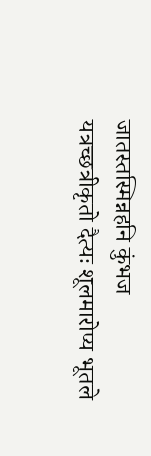जातस्तस्मिन्नहनि कुंभज
यत्रच्छत्रीकृतो दैत्यः शूलमारोप्य भूतले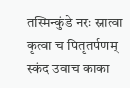तस्मिन्कुंडे नरः स्नात्वा कृत्वा च पितृतर्पणम्
स्कंद उवाच काका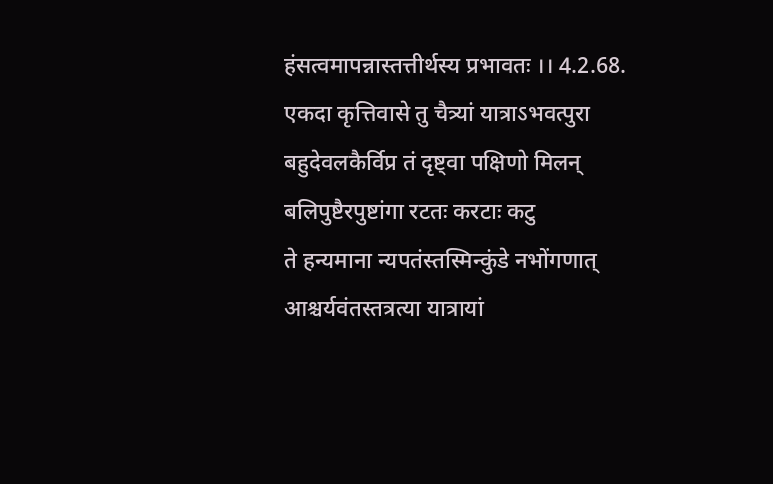हंसत्वमापन्नास्तत्तीर्थस्य प्रभावतः ।। 4.2.68.
एकदा कृत्तिवासे तु चैत्र्यां यात्राऽभवत्पुरा
बहुदेवलकैर्विप्र तं दृष्ट्वा पक्षिणो मिलन्
बलिपुष्टैरपुष्टांगा रटतः करटाः कटु
ते हन्यमाना न्यपतंस्तस्मिन्कुंडे नभोंगणात्
आश्चर्यवंतस्तत्रत्या यात्रायां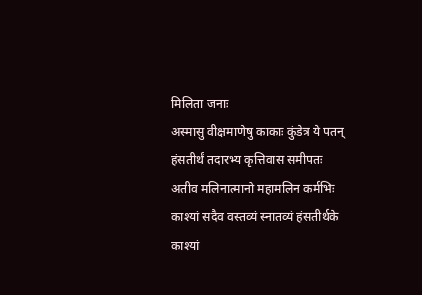मिलिता जनाः
अस्मासु वीक्षमाणेषु काकाः कुंडेत्र ये पतन्
हंसतीर्थं तदारभ्य कृत्तिवास समीपतः
अतीव मलिनात्मानो महामलिन कर्मभिः
काश्यां सदैव वस्तव्यं स्नातव्यं हंसतीर्थके
काश्यां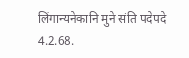लिंगान्यनेकानि मुने संति पदेपदे 4.2.68.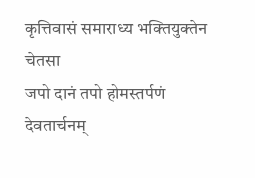कृत्तिवासं समाराध्य भक्तियुक्तेन चेतसा
जपो दानं तपो होमस्तर्पणं देवतार्चनम्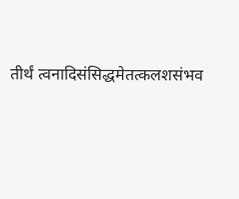तीर्थं त्वनादिसंसिद्धमेतत्कलशसंभव